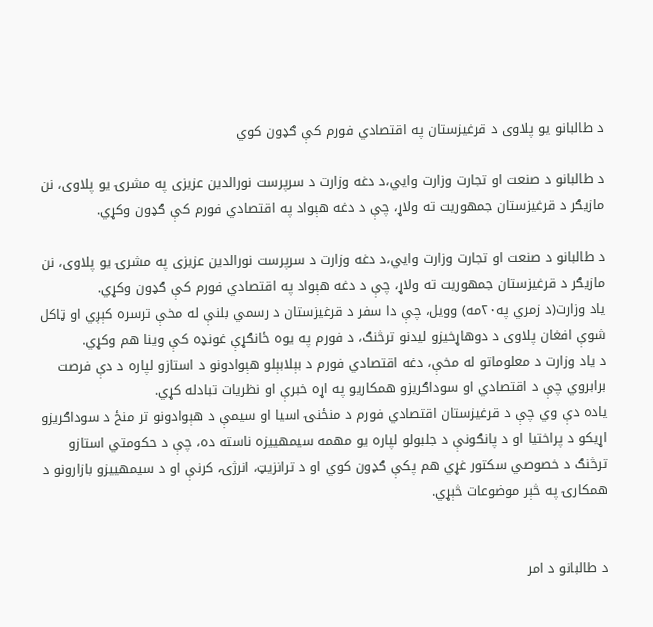د طالبانو یو پلاوی د قرغیزستان په اقتصادي فورم کې ګډون کوي

د طالبانو د صنعت او تجارت وزارت وايي،د دغه وزارت د سرپرست نورالدین عزیزی په مشرۍ یو پلاوی، نن مازیګر د قرغیزستان جمهوریت ته ولاړ، چې د دغه هېواد په اقتصادي فورم کې ګډون وکړي.

د طالبانو د صنعت او تجارت وزارت وايي،د دغه وزارت د سرپرست نورالدین عزیزی په مشرۍ یو پلاوی، نن مازیګر د قرغیزستان جمهوریت ته ولاړ، چې د دغه هېواد په اقتصادي فورم کې ګډون وکړي.
یاد وزارت(د زمري په۲۰مه) وویل، چې دا سفر د قرغیزستان د رسمي بلنې له مخې ترسره کېږي او ټاکل شوې افغان پلاوی د دوهاړخیزو لیدنو ترڅنګ، د فورم په یوه ځانګړې غونډه کې وینا هم وکړي.
د یاد وزارت د معلوماتو له مخې، دغه اقتصادي فورم د بېلابېلو هېوادونو د استازو لپاره د دې فرصت برابروي چې د اقتصادي او سوداګریزو همکاریو په اړه خبرې او نظریات تبادله کړي.
یاده دې وي چې د قرغیزستان اقتصادي فورم د منځنۍ اسیا او سیمې د هېوادونو تر منځ د سوداګریزو اړیکو د پراختیا او د پانګونې د جلبولو لپاره یو مهمه سیمهییزه ناسته ده، چې د حکومتي استازو ترڅنګ د خصوصي سکتور غړي هم پکې ګډون کوي او د ترانزیټ، انرژۍ، کرنې او د سیمهییزو بازارونو د همکارۍ په څېر موضوعات څېړي.


د طالبانو د امر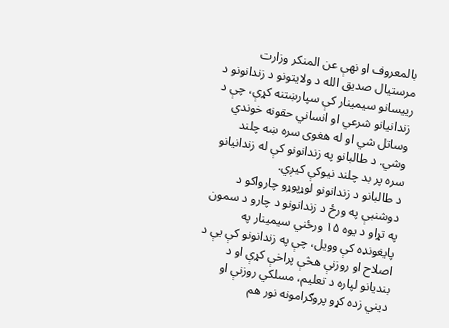بالمعروف او نهې عن المنکر وزارت مرستیال صدیق الله د ولایتونو د زندانونو د رییسانو سیمینار کې سپارښتنه کړې، چې د زندانیانو شرعي او انساني حقونه خوندي وساتل شي او له هغوی سره ښه چلند وشي. د طالبانو په زندانونو کې له زندانیانو سره پر بد چلند نیوکې کیږي.
د طالبانو د زندانونو لوړپوړو چارواکو د دوشنبې په ورځ د زندانونو د چارو د سمون په تړاو د یوه ۱۵ ورځني سیمینار په پایغونډه کې وویل، چې په زندانونو کې یې د اصلاح او روزنې هڅې پراخې کړې او د بندیانو لپاره د تعلیم، مسلکي روزنې او دیني زده کړو پروګرامونه نور هم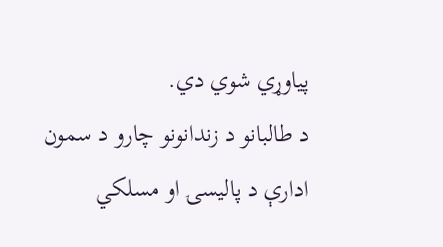پیاوړي شوي دي.
د طالبانو د زندانونو چارو د سمون ادارې د پالیسۍ او مسلکي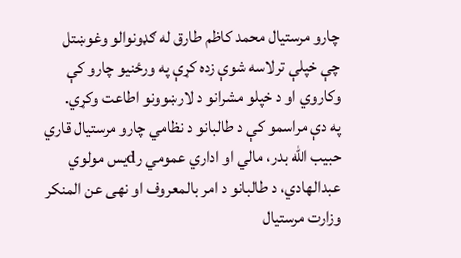چارو مرستیال محمد کاظم طارق له ګډونوالو وغوښتل چې خپلې ترلاسه شوې زده کړې په ورځنیو چارو کې وکاروي او د خپلو مشرانو د لارښوونو اطاعت وکړي.
په دې مراسمو کې د طالبانو د نظامي چارو مرستیال قاري حبیب الله بدر، مالي او اداري عمومي رdیس مولوي عبدالهادي، د طالبانو د امر بالمعروف او نهی عن المنکر وزارت مرستیال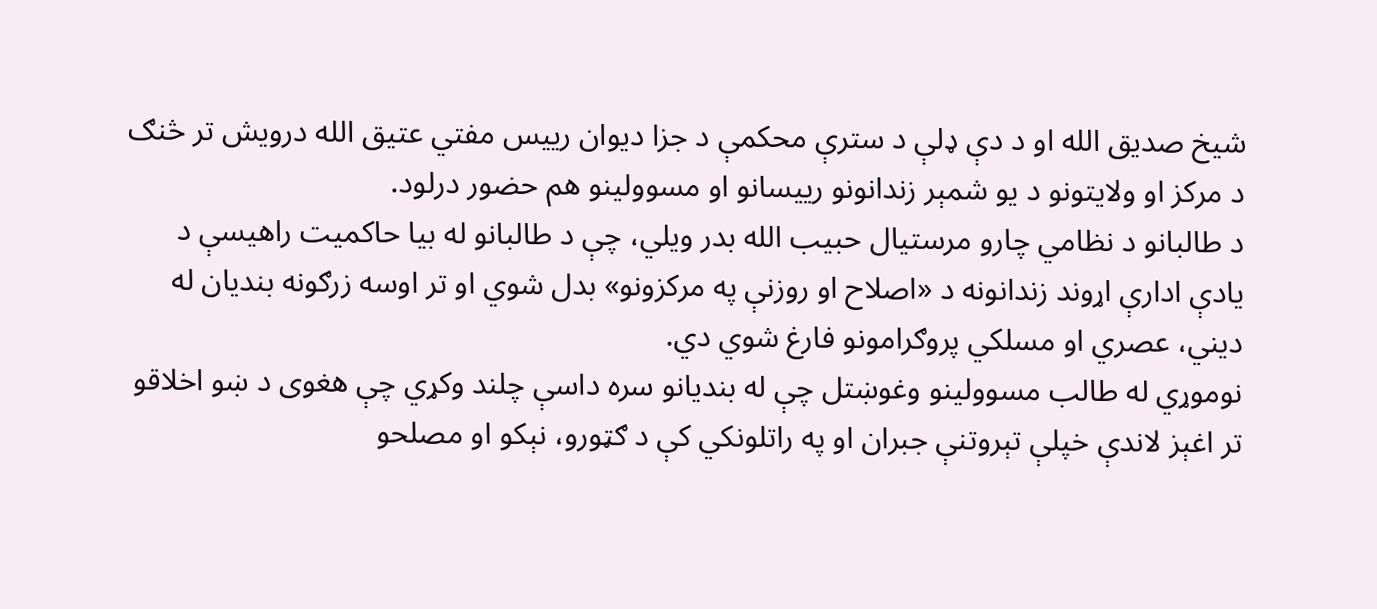شیخ صدیق الله او د دې ډلې د سترې محکمې د جزا دیوان رییس مفتي عتیق الله درویش تر څنګ د مرکز او ولایتونو د یو شمېر زندانونو رییسانو او مسوولینو هم حضور درلود.
د طالبانو د نظامي چارو مرستیال حبیب الله بدر ویلي، چې د طالبانو له بیا حاکمیت راهیسې د یادې ادارې اړوند زندانونه د «اصلاح او روزنې په مرکزونو» بدل شوي او تر اوسه زرګونه بندیان له دیني، عصري او مسلکي پروګرامونو فارغ شوي دي.
نوموړي له طالب مسوولینو وغوښتل چې له بندیانو سره داسې چلند وکړي چې هغوی د ښو اخلاقو تر اغېز لاندې خپلې تېروتنې جبران او په راتلونکي کې د ګټورو، نېکو او مصلحو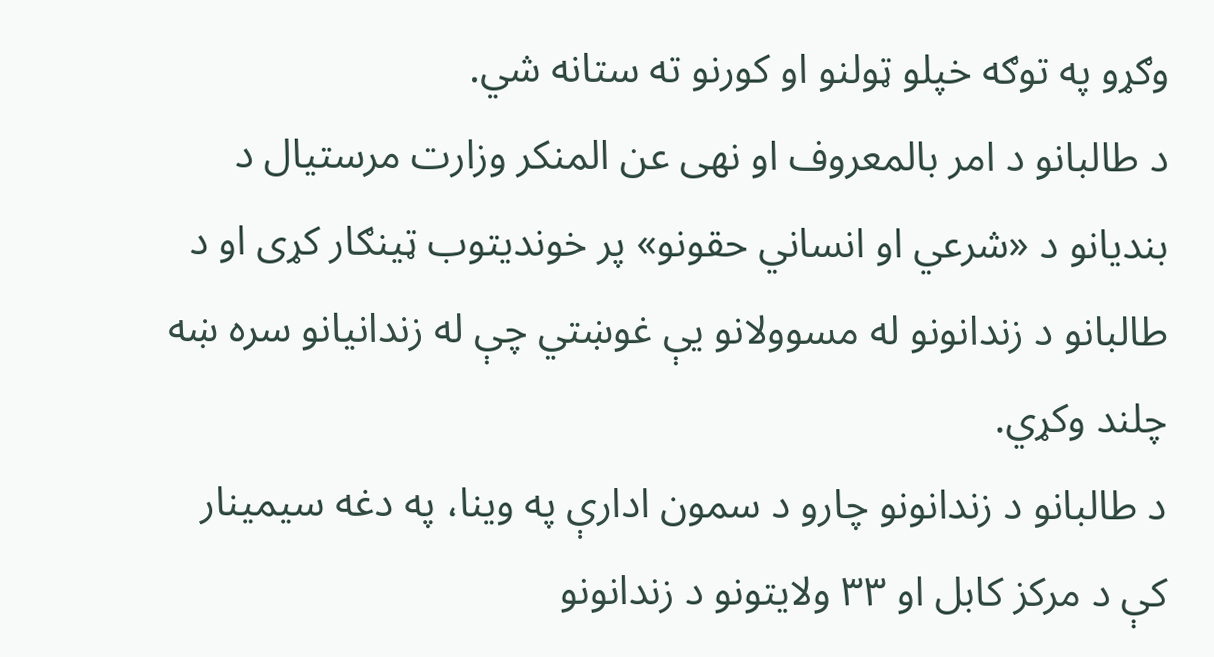وګړو په توګه خپلو ټولنو او کورنو ته ستانه شي.
د طالبانو د امر بالمعروف او نهی عن المنکر وزارت مرستیال د بندیانو د «شرعي او انساني حقونو» پر خوندیتوب ټینګار کړی او د طالبانو د زندانونو له مسوولانو یې غوښتي چې له زندانیانو سره ښه چلند وکړي.
د طالبانو د زندانونو چارو د سمون ادارې په وینا، په دغه سیمینار کې د مرکز کابل او ۳۳ ولایتونو د زندانونو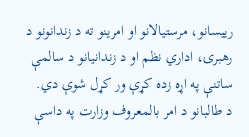رییسانو، مرستیالانو او امرینو ته د زندانونو د رهبرۍ، اداري نظم او د زندانیانو د سالمې ساتنې په اړه زده کړې ور کړل شوې دي.
د طالبانو د امر بالمعروف وزارت په داسې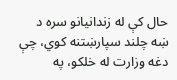حال کې له زندانیانو سره د ښه چلند سپارښتنه کوي، چې دغه وزارت له خلکو، په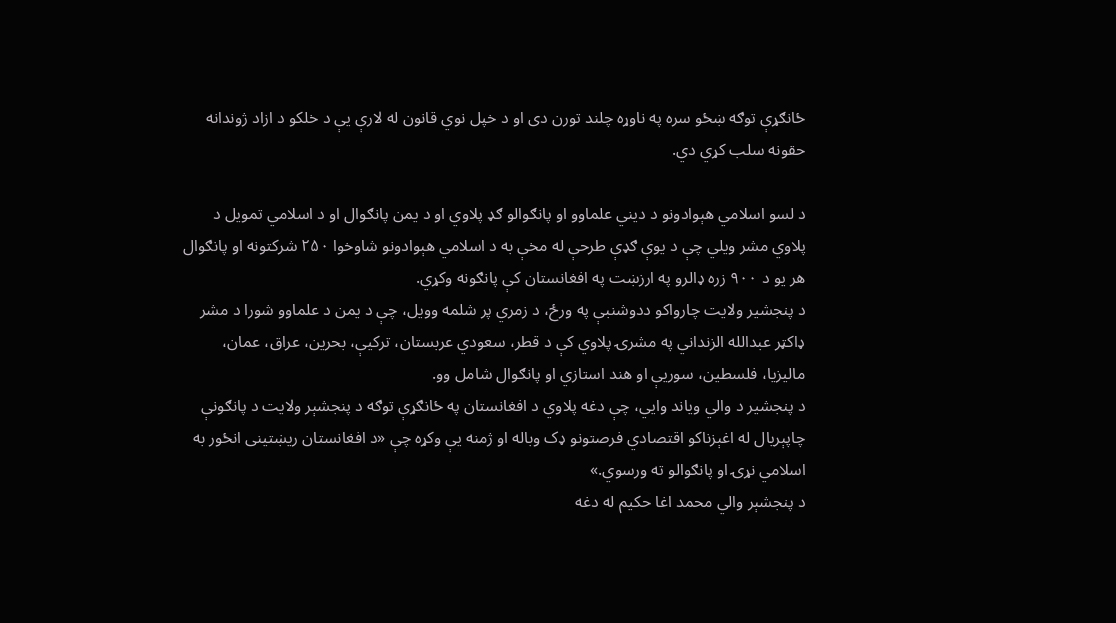ځانګړې توګه ښځو سره په ناوړه چلند تورن دی او د خپل نوي قانون له لارې یې د خلکو د ازاد ژوندانه حقونه سلب کړي دي.

د لسو اسلامي هېوادونو د دیني علماوو او پانګوالو ګډ پلاوي او د یمن پانګوال او د اسلامي تمویل د پلاوي مشر ویلي چې د یوې ګډې طرحې له مخې به د اسلامي هېوادونو شاوخوا ۲۵۰ شرکتونه او پانګوال هر یو د ۹۰۰ زره ډالرو په ارزښت په افغانستان کې پانګونه وکړي.
د پنجشیر ولایت چارواکو ددوشنبې په ورځ، د زمري پر شلمه وویل، چې د یمن د علماوو شورا د مشر ډاکټر عبدالله الزنداني په مشرۍ پلاوي کې د قطر، سعودي عربستان، ترکیې، بحرین، عراق، عمان، مالیزیا، فلسطین، سوریې او هند استازي او پانګوال شامل وو.
د پنجشیر د والي ویاند وايي، چې دغه پلاوي د افغانستان په ځانګړې توګه د پنجشېر ولایت د پانګونې چاپېریال له اغېزناکو اقتصادي فرصتونو ډک وباله او ژمنه یې وکړه چې «د افغانستان ریښتینی انځور به اسلامي نړۍ او پانګوالو ته ورسوي.»
د پنجشېر والي محمد اغا حکیم له دغه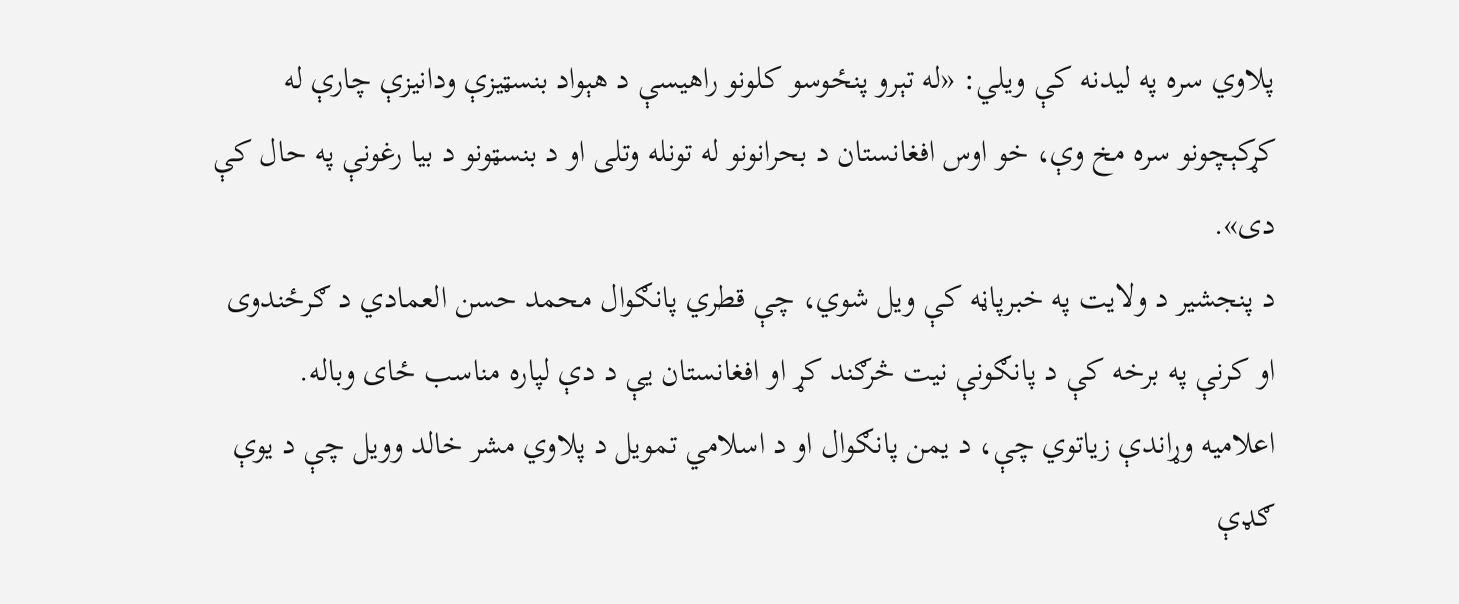پلاوي سره په لیدنه کې ویلي: «له تېرو پنځوسو کلونو راهیسې د هېواد بنسټیزې ودانیزې چارې له کړکېچونو سره مخ وې، خو اوس افغانستان د بحرانونو له تونله وتلی او د بنسټونو د بیا رغونې په حال کې دی».
د پنجشیر د ولایت په خبرپاڼه کې ویل شوي، چې قطري پانګوال محمد حسن العمادي د ګرځندوی او کرنې په برخه کې د پانګونې نیت څرګند کړ او افغانستان یې د دې لپاره مناسب ځای وباله.
اعلامیه وړاندې زیاتوي چې، د یمن پانګوال او د اسلامي تمویل د پلاوي مشر خالد وویل چې د یوې ګډې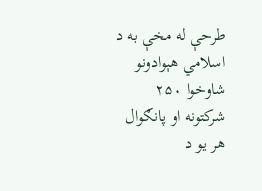طرحې له مخې به د اسلامي هېوادونو شاوخوا ۲۵۰ شرکتونه او پانګوال هر یو د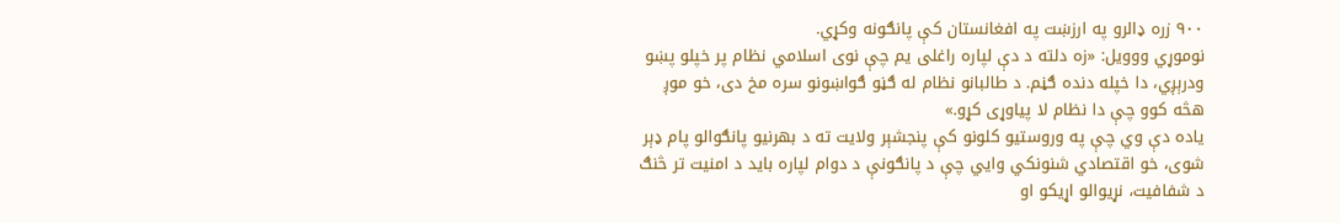۹۰۰ زره ډالرو په ارزښت په افغانستان کې پانګونه وکړي.
نوموړي ووویل: «زه دلته د دې لپاره راغلی یم چې نوی اسلامي نظام پر خپلو پښو ودرېږي، دا خپله دنده ګڼم. د طالبانو نظام له ګڼو ګواښونو سره مخ دی، خو موږ هڅه کوو چې دا نظام لا پیاوړی کړو.»
یاده دې وي چې په وروستیو کلونو کې پنجشېر ولایت ته د بهرنیو پانګوالو پام ډېر شوی، خو اقتصادي شنونکي وایي چې د پانګونې د دوام لپاره باید د امنیت تر څنګ د شفافیت، نړیوالو اړیکو او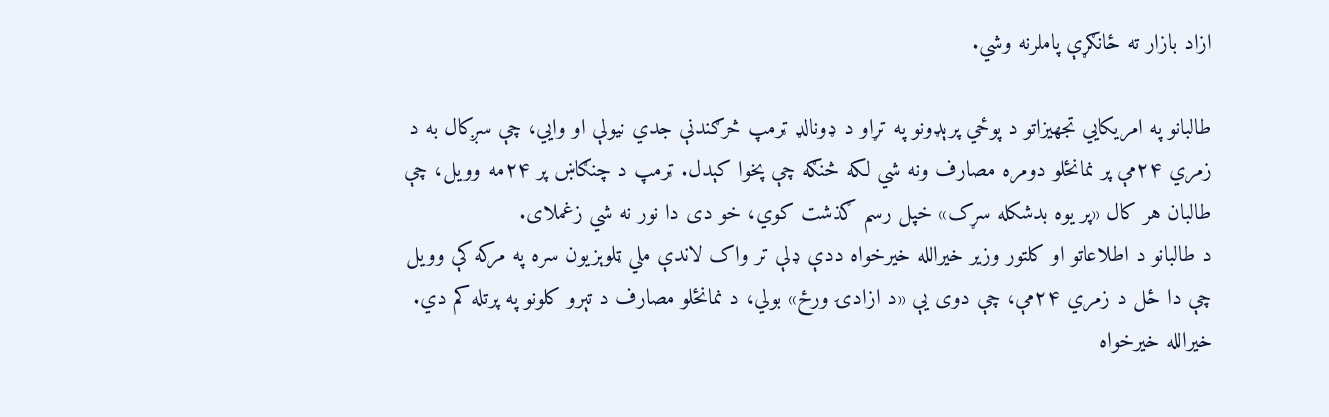ازاد بازار ته ځانګړې پاملرنه وشي.

طالبانو په امریکایي تجهیزاتو د پوځي پرېډونو په تړاو د ډونالډ ټرمپ څرګندنې جدي نیولې او وايي، چې سږکال به د زمري ۲۴مې پر نمانځلو دومره مصارف ونه شي لکه څنګه چې پخوا کېدل. ټرمپ د چنګاښ پر ۲۴مه وویل، چې طالبان هر کال «پر یوه بدشکله سړک» خپل رسم ګذشت کوي، خو دی دا نور نه شي زغملای.
د طالبانو د اطلاعاتو او کلتور وزیر خیرالله خیرخواه ددې ډلې تر واک لاندې ملي ټلوېزیون سره په مرکه کې وویل چې دا ځل د زمري ۲۴مې، چې دوی یې «د ازادۍ ورځ» بولي، د نمانځلو مصارف د تېرو کلونو په پرتله کم دي.
خیرالله خیرخواه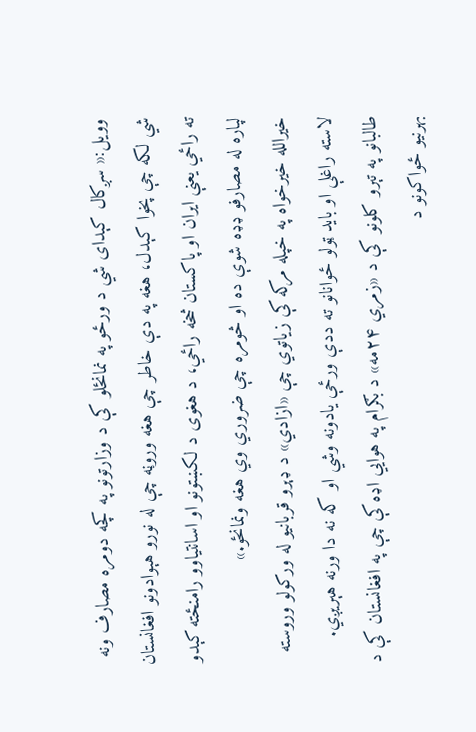وویل:« سږکال کېدای شي د ورځو په نمانځلو کې د وزارتونو په کچه دومره مصارف ونه شي لکه چې پخوا کېدل، هغه په دې خاطر چې هغه وروڼه چې له نورو هېوادونو افغانستان ته راځي یعنې ایران او پاکستان څخه راځي، د هغوی د لکښتونو او اسانتیاوو رامنځته کېدو لپاره له مصارفو ډډه شوې ده او څومره چې ضروري وي هغه ونمانځو.»
خیرالله خیرخواه په خپله مرکه کې زیاتوي چې «ازادي» د ډېرو قربانیو له ورکولو وروسته لاسته راغلې او باید ټولو ځوانانو ته ددې ورځې یادونه وشي او که نه دا ورنه هېریږي.
طالبانو په تېرو کلونو کې د «زمري ۲۴مه» د بګرام په هوايي اډه کې چې په افغانستان کې د بهرنیو ځواکونو د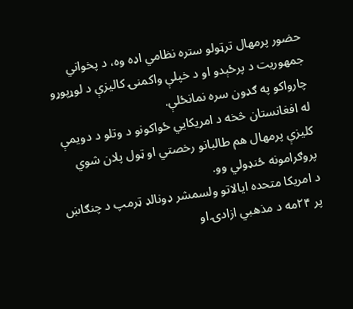حضور پرمهال ترټولو ستره نظامي اډه وه، د پخواني جمهوریت د پرځېدو او د خپلې واکمنۍ کالیزې د لوړپوړو چارواکو په ګډون سره نمانځلې.
له افغانستان څخه د امریکايي ځواکونو د وتلو د دویمې کلیزې پرمهال هم طالبانو رخصتي او ټول پلان شوي پروګرامونه ځنډولي وو.
د امریکا متحده ایالاتو ولسمشر ډونالډ ټرمپ د چنګاښ پر ۲۴مه د مذهبي ازادۍ او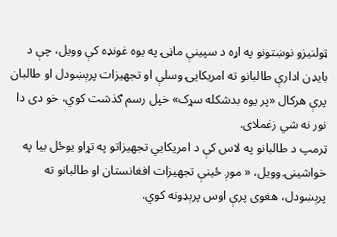ټولنیزو نوښتونو په اړه د سپینې ماڼۍ په یوه غونډه کې وویل، چې د بایډن ادارې طالبانو ته امریکايۍ وسلې او تجهیزات پرېښودل او طالبان پرې هرکال «پر یوه بدشکله سړک» خپل رسم ګذشت کوي، خو دی دا نور نه شي زغملای.
ټرمپ د طالبانو په لاس کې د امریکايي تجهیزاتو په تړاو یوځل بیا په خواشینۍ وویل، « موږ ځینې تجهیزات افغانستان او طالبانو ته پرېښودل، هغوی پرې اوس پرېډونه کوي.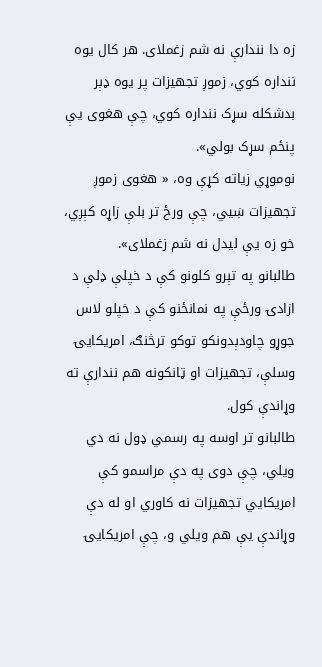زه دا نندارې نه شم زغملای. هر کال یوه ننداره کوي، زموږ تجهیزات پر یوه ډېر بدشکله سړک ننداره کوي، چې هغوی یې پنځم سړک بولي».
نوموړي زیاته کړې وه، « هغوی زموږ تجهیزات ښيي، چې ورځ تر بلې زاړه کېږي، خو زه یې لیدل نه شم زغملای».
طالبانو په تېرو کلونو کې د خپلې ډلې د ازادۍ ورځې په نمانځنو کې د خپلو لاس جوړو چاودېدونکو توکو ترڅنګ، امریکایۍ وسلې، تجهیزات او ټانکونه هم نندارې ته وړاندې کول.
طالبانو تر اوسه په رسمي ډول نه دي ویلي، چې دوی په دې مراسمو کې امریکايي تجهیزات نه کاوري او له دې وړاندې یې هم ویلي و، چې امریکايۍ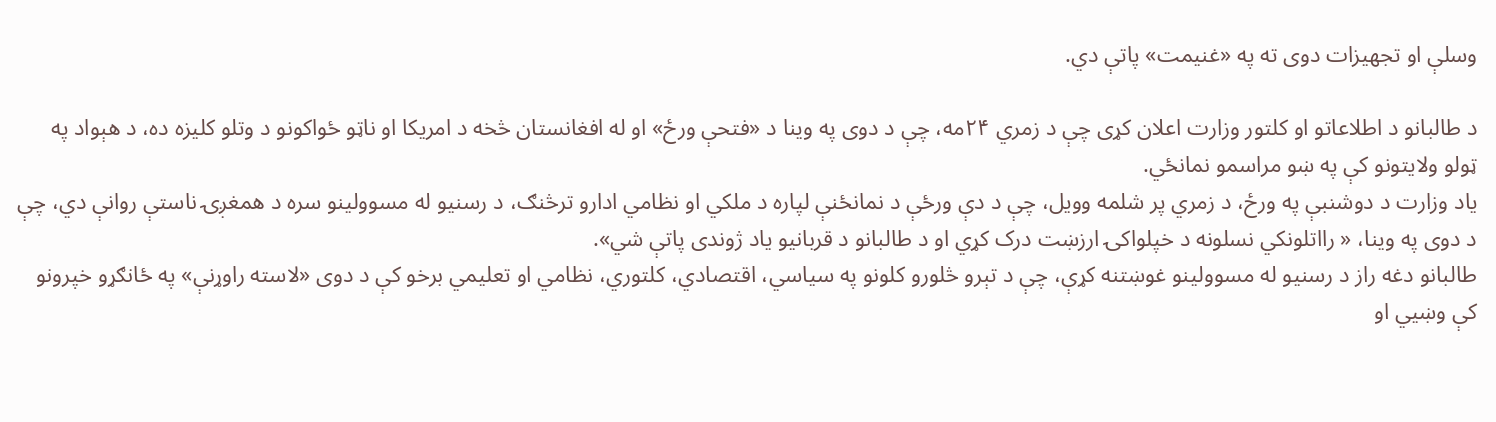وسلې او تجهیزات دوی ته په «غنیمت» پاتې دي.

د طالبانو د اطلاعاتو او کلتور وزارت اعلان کړی چې د زمري ۲۴مه، چې د دوی په وینا د «فتحې ورځ» او له افغانستان څخه د امریکا او ناټو ځواکونو د وتلو کلیزه ده، د هېواد په ټولو ولایتونو کې په ښو مراسمو نمانځي.
یاد وزارت د دوشنبې په ورځ، د زمري پر شلمه وویل، چې د دې ورځې د نمانځنې لپاره د ملکي او نظامي ادارو ترڅنګ، د رسنیو له مسوولینو سره د همغږۍ ناستې روانې دي، چې د دوی په وینا، « رااتلونکي نسلونه د خپلواکۍ ارزښت درک کړي او د طالبانو د قربانیو یاد ژوندی پاتې شي».
طالبانو دغه راز د رسنیو له مسوولینو غوښتنه کړې، چې د تېرو څلورو کلونو په سیاسي، اقتصادي، کلتوري، نظامي او تعلیمي برخو کې د دوی «لاسته راوړنې» په ځانګړو خپرونو کې وښيي او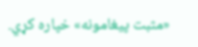«مثبت پیغامونه» خپاره کړي.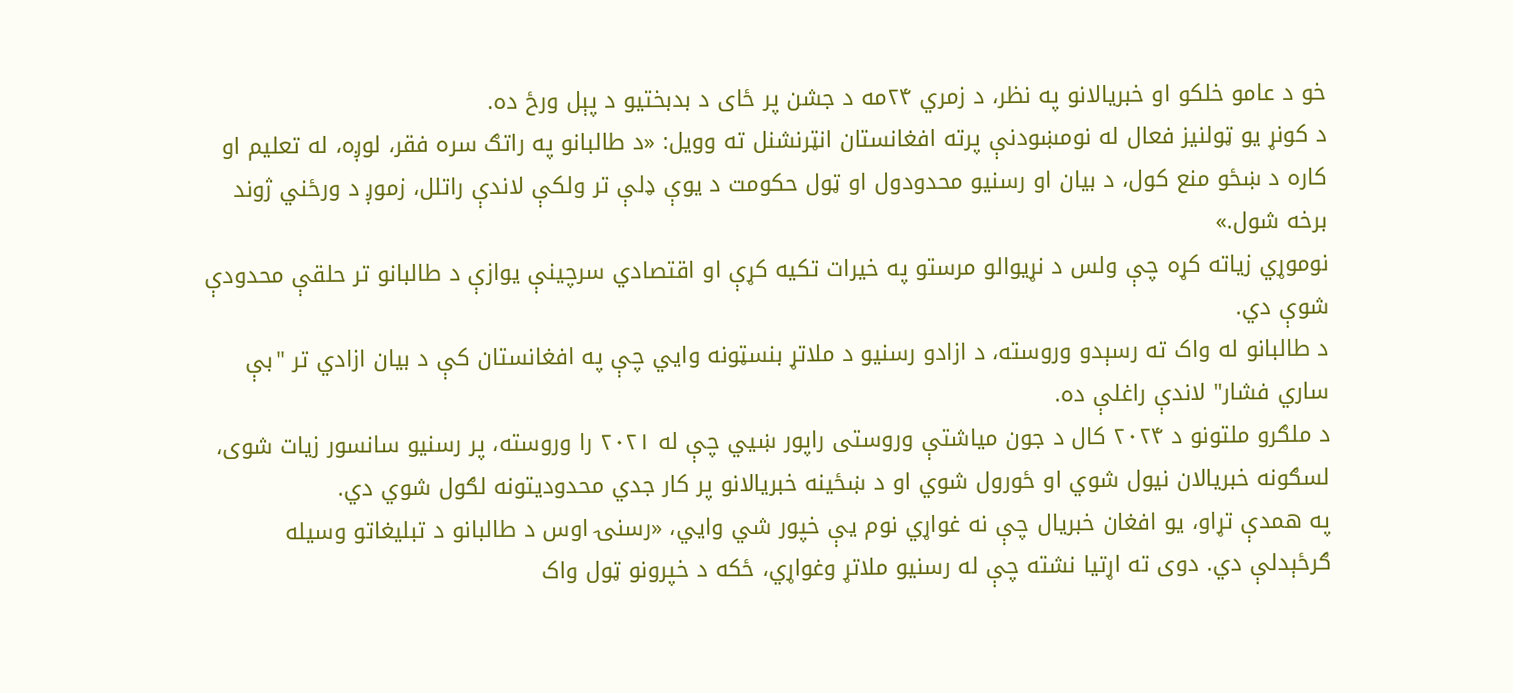خو د عامو خلکو او خبریالانو په نظر، د زمري ۲۴مه د جشن پر ځای د بدبختیو د پېل ورځ ده.
د کونړ یو ټولنیز فعال له نومښودنې پرته افغانستان انټرنشنل ته وویل: «د طالبانو په راتګ سره فقر، لوږه، له تعلیم او کاره د ښځو منع کول، د بیان او رسنیو محدودول او ټول حکومت د یوې ډلې تر ولکې لاندې راتلل، زموږ د ورځني ژوند برخه شول.»
نوموړي زیاته کړه چې ولس د نړیوالو مرستو په خیرات تکیه کړې او اقتصادي سرچینې یوازې د طالبانو تر حلقې محدودې شوې دي.
د طالبانو له واک ته رسېدو وروسته، د ازادو رسنیو د ملاتړ بنسټونه وایي چې په افغانستان کې د بیان ازادي تر "بې ساري فشار" لاندې راغلې ده.
د ملګرو ملتونو د ۲۰۲۴ کال د جون میاشتې وروستی راپور ښيي چې له ۲۰۲۱ را وروسته، پر رسنیو سانسور زیات شوی، لسګونه خبریالان نیول شوي او ځورول شوي او د ښځینه خبریالانو پر کار جدي محدودیتونه لګول شوي دي.
په همدې تړاو، یو افغان خبریال چې نه غواړي نوم یې خپور شي وايي، «رسنۍ اوس د طالبانو د تبلیغاتو وسیله ګرځېدلې دي. دوی ته اړتیا نشته چې له رسنیو ملاتړ وغواړي، ځکه د خپرونو ټول واک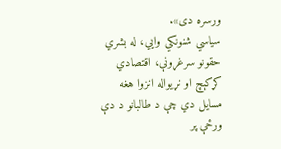ورسره دی».
سیاسي شنونکي وايي، له بشري حقونو سرغړونې، اقتصادي کړکېچ او نړیواله انزوا هغه مسایل دي چې د طالبانو د دې ورځې پر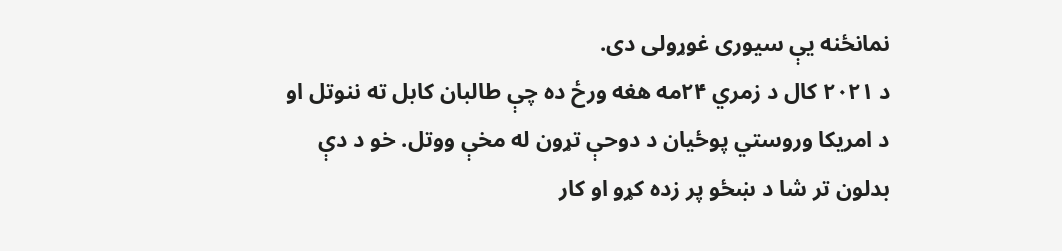نمانځنه یې سیوری غوړولی دی.
د ۲۰۲۱ کال د زمري ۲۴مه هغه ورځ ده چې طالبان کابل ته ننوتل او د امریکا وروستي پوځیان د دوحې تړون له مخې ووتل. خو د دې بدلون تر شا د ښځو پر زده کړو او کار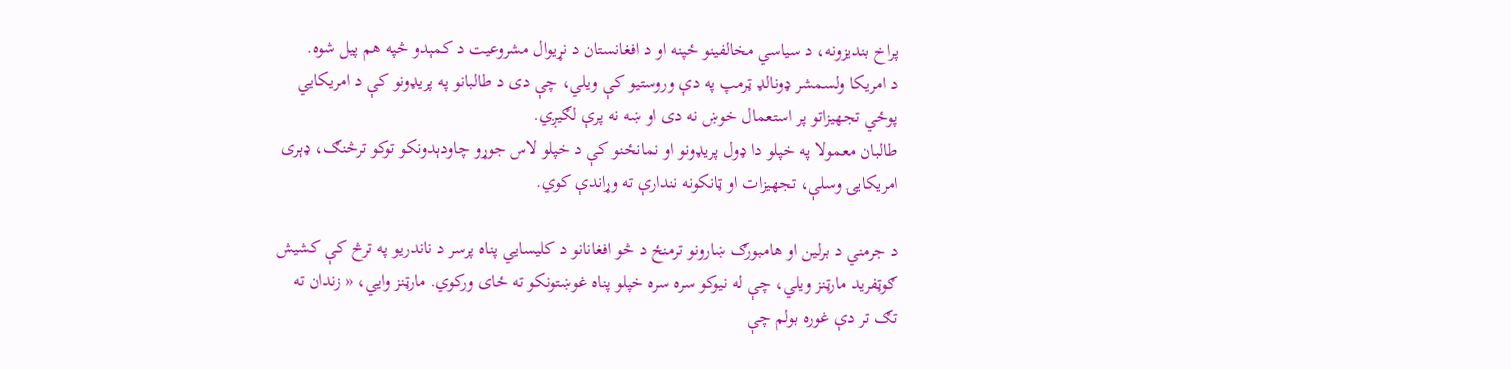پراخ بندیزونه، د سیاسي مخالفینو ځپنه او د افغانستان د نړیوال مشروعیت د کمېدو څپه هم پیل شوه.
د امریکا ولسمشر ډونالډ ټرمپ په دې وروستیو کې ویلي، چې دی د طالبانو په پریډونو کې د امریکايي پوځي تجهیزاتو پر استعمال خوښ نه دی او ښه نه پرې لګیږي.
طالبان معمولا په خپلو دا ډول پریډونو او نمانځنو کې د خپلو لاس جوړو چاودېدونکو توکو ترڅنګ، ډېری امریکایۍ وسلې، تجهیزات او ټانکونه نندارې ته وړاندې کوي.

د جرمني د برلین او هامبورګ ښارونو ترمنځ د څو افغانانو د کلیسايي پناه پرسر د ناندریو په ترڅ کې کشیش ګوټفرید مارټنز ویلي، چې له نیوکو سره سره خپلو پناه غوښتونکو ته ځای ورکوي. مارټنز وايي، « زندان ته تګ تر دې غوره بولم چې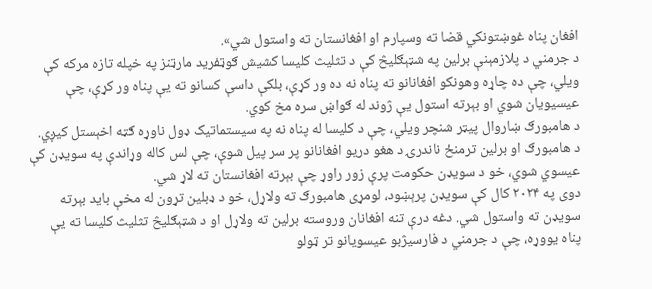افغان پناه غوښتونکي قضا ته وسپارم او افغانستان ته واستول شي».
د جرمني د پلازمېنې برلین په شټېګلیڅ کې د تثلیث کلیسا کشیش ګوټفرید مارټنز په خپله تازه مرکه کې ویلي، چې ده چاړه وهونکو افغانانو ته پناه نه ده ور کړې، بلکې داسې کسانو ته یې پناه ور کړې، چې عیسیویان شوي او بېرته استول یې ژوند له ګواښ سره مخ کوي.
د هامبورګ ښاروال پیټر شنچر ویلي، چې د کلیسا له پناه نه په سیستماتیک ډول ناوړه ګټه اخېستل کیږي.
د هامبورګ او برلین ترمنځ ناندرۍ د هغو دریو افغانانو پر سر پیل شوې، چې لس کاله وړاندې په سویډن کې عیسوي شوي، خو د سویډن حکومت پرې زور راوړ چې بېرته افغانستان ته لاړ شي.
دوی په ۲۰۲۴ کال کې سویډن پرېښود، لومړی هامبورګ ته ولاړل، خو د ډبلین تړون له مخې باید بېرته سویډن ته واستول شي. دغه درې تنه افغانان وروسته برلین ته ولاړل او د شټېګلیڅ تثلیث کلیسا ته یې پناه یووړه، چې د جرمني د فارسيژبو عیسویانو تر ټولو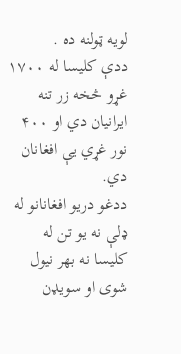لویه ټولنه ده .
ددې کلیسا له ۱۷۰۰ غړو څخه زر تنه ایرانیان دي او ۴۰۰ نور غړي یې افغانان دي.
ددغو دریو افغانانو له ډلې نه یو تن له کلیسا نه بهر نیول شوی او سویډن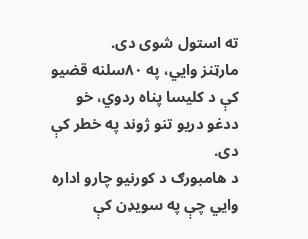ته استول شوی دی.
مارټنز وايي، په ۸۰سلنه قضیو کې د کلیسا پناه ردوي، خو ددغو دریو تنو ژوند په خطر کې دی.
د هامبورګ د کورنیو چارو اداره وايي چې په سویډن کې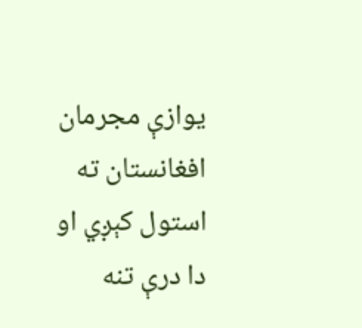یوازې مجرمان افغانستان ته استول کېږي او دا درې تنه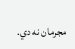مجرمان نه دي.